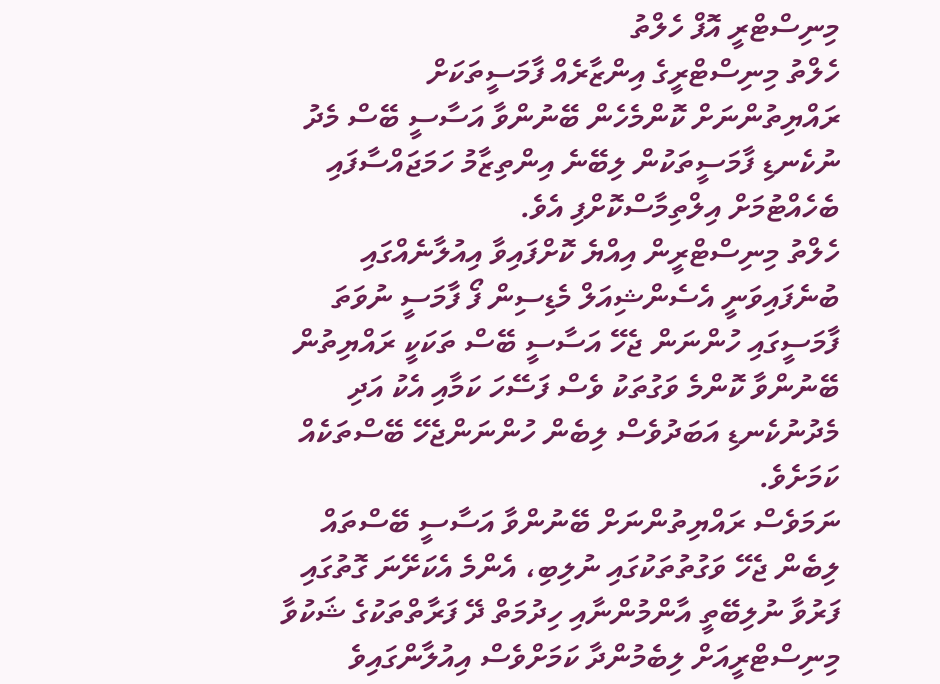މިނިސްޓްރީ އޮފް ހެލްތު
ހެލްތު މިނިސްޓްރީގެ އިންޒާރެއް ފާމަސީތަކަށް
ރައްޔިތުންނަށް ކޮންމެހެން ބޭނުންވާ އަސާސީ ބޭސް މެދު ނުކެނޑި ފާމަސީތަކުން ލިބޭނެ އިންތިޒާމު ހަމަޖައްސާފައި ބެހެއްޓުމަށް އިލްތިމާސްކޮށްފި އެވެ.
ހެލްތު މިނިސްޓްރީން އިއްޔެ ކޮށްފައިވާ އިއުލާނެއްގައި ބުނެފައިވަނީ އެސެންޝިއަލް މެޑިސިން ފޯ ފާމަސީ ނުވަތަ ފާމަސީގައި ހުންނަން ޖެހޭ އަސާސީ ބޭސް ތަކަކީ ރައްޔިތުން ބޭނުންވާ ކޮންމެ ވަގުތަކު ވެސް ފަސޭހަ ކަމާއި އެކު އަދި މެދުނުކެނޑި އަބަދުވެސް ލިބެން ހުންނަންޖެހޭ ބޭސްތަކެއް ކަމަށެވެ.
ނަމަވެސް ރައްޔިތުންނަށް ބޭނުންވާ އަސާސީ ބޭސްތައް ލިބެން ޖެހޭ ވަގުތުތަކުގައި ނުލިބި، އެންމެ އެކަށޭނަ ގޮތުގައި ފަރުވާ ނުލިބޭތީ އާންމުންނާއި ހިދުމަތް ދޭ ފަރާތްތަކުގެ ޝަކުވާ މިނިސްޓްރީއަށް ލިބެމުންދާ ކަމަށްވެސް އިއުލާންގައިވެ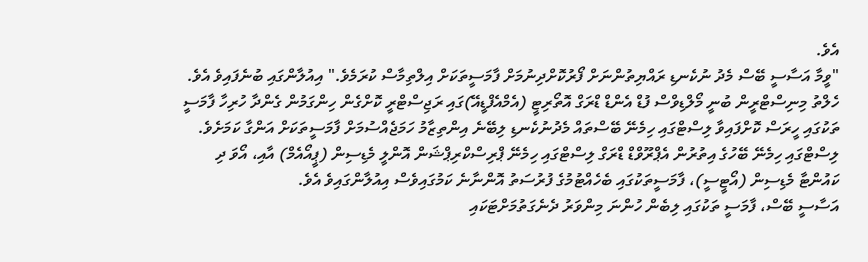އެވެ.
"ވީމާ އަސާސީ ބޭސް މެދު ނުކެނޑި ރައްޔިތުންނަށް ފޯރުކޮށްދިނުމަށް ފާމަސީތަކަށް އިލްތިމާސް ކުރަމެވެ." އިއުލާންގައި ބުނެފައިވެ އެވެ.
ހެލްތު މިނިސްޓްރީން ބުނީ މޯލްޑިވްސް ފުޑް އެންޑް ޑްރަގް އޮތޯރިޓީ (އެމްއެފްޑީއޭ)ގައި ރަޖިސްޓްރީ ކޮށްގެން ހިންގަމުން ގެންދާ ހުރިހާ ފާމަސީ ތަކުގައި ހީރަސް ކޮށްފައިވާ ލިސްޓްގައި ހިމެނޭ ބޭސްތައް މެދުނުކެނޑި ލިބޭނެ އިންތިޒާމު ހަމަޖެއްސުމަށް ފާމަސީތަކަށް އަންގާ ކަމަށެވެ.
ލިސްޓްގައި ހިމެނޭ ބޭހުގެ އިތުރުން އެޕްރޫވްޑް ޑްރަގް ލިސްޓްގައި ހިމެނޭ ޕްރިސްކްރިޕްޝަން އޮންލީ މެޑިސިން (ޕީއޯއެމް) އާއި، އޯވަ ދި ކައުންޓާ މެޑިސިން (އޯޓީސީ)، ފާމަސީތަކުގައި ބެހެއްޓުމުގެ ފުރުސަތު އޮންނާނެ ކަމުގައިވެސް އިއުލާންގައިވެ އެވެ.
އަސާސީ ބޭސް، ފާމަސީ ތަކުގައި ލިބެން ހުންނަ މިންވަރު ދެނެގަތުމަށްޓަކައި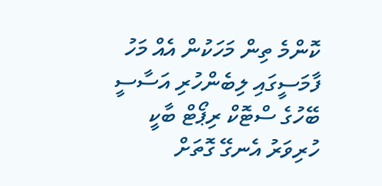ކޮންމެ ތިން މަހަކުން އެއް މަހު ފާމަސީގައި ލިބެންހުރި އަސާސީ ބޭހުގެ ސްޓޮކް ރިޕޯޓް ބާކީ ހުރިވަރު އެނގޭ ގޮތަށް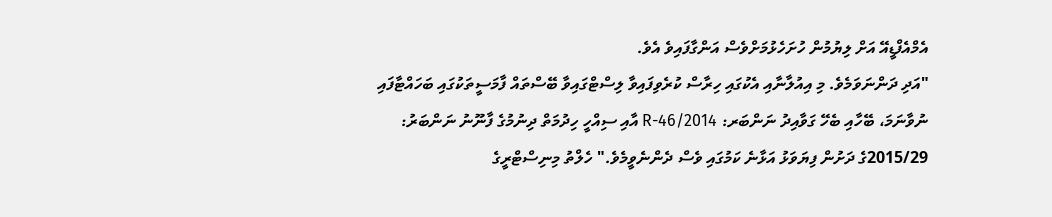އެމްއެފްޑީއޭ އަށް ލިޔުމުން ހުށަހެޅުމަށްވެސް އަންގާފައިވެ އެވެ.
"އަދި ދަންނަވަމެވެ. މި އިއުލާނާއި އެކުގައި ހިރާސް ކުރެވިފައިވާ ލިސްޓްގައިވާ ބޭސްތައް ފާމަސީތަކުގައި ބަހައްޓާފައި ނުވާނަމަ، ބޭހާއި ބެހޭ ގަވާއިދު ނަންބަރ: R-46/2014 އާއި ސިއްހީ ހިދުމަތް ދިނުމުގެ ފާނޫނު ނަންބަރު: 2015/29ގެ ދަށުން ފިޔަވަޅު އަޅާނެ ކަމުގައި ވެސް ދެންނެވީމެވެ." ހެލްތު މިނިސްޓްރީގެ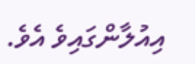އިއުލާންގައިވެ އެވެ.